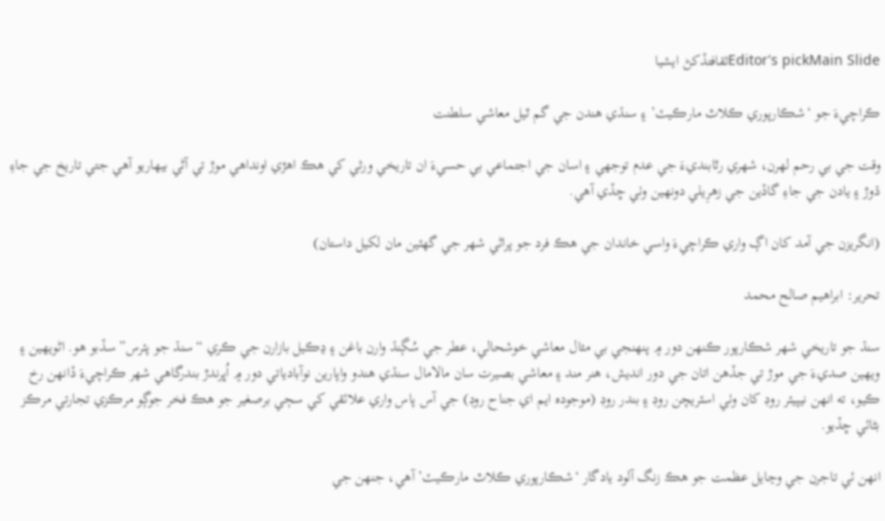Editor's pickMain Slideثقافتڏکڻ ايشيا

ڪراچيءَ جو ‘شڪارپوري ڪلاٿ مارڪيٽ’ ۽ سنڌي هندن جي گم ٿيل معاشي سلطنت

وقت جي بي رحم لهرن، شھري رٿابنديءَ جي عدم توجهي ۽ اسان جي اجتماعي بي حسيءَ ان تاريخي ورثي کي هڪ اهڙي اونداهي موڙ تي آڻي بيهاريو آهي جتي تاريخ جي جاءِ ڌوڙ ۽ يادن جي جاءِ گاڏين جي زهرِيلي دونهين وٺي ڇڏي آهي.

(انگريزن جي آمد کان اڳ واري ڪراچيءَ واسي خاندان جي هڪ فرد جو پراڻي شهر جي گھٽين مان لکيل داستان)

تحرير: ابراهيم صالح محمد

سنڌ جو تاريخي شهر شڪارپور ڪنهن دور ۾ پنهنجي بي مثال معاشي خوشحالي، عطر جي سُڳنڌ وارن باغن ۽ ڍڪيل بازارن جي ڪري “سنڌ جو پئرس” سڏبو هو. اڻويهين ۽ ويهين صديءَ جي موڙ تي جڏهن اتان جي دور انديش، هنر مند ۽ معاشي بصيرت سان مالامال سنڌي هندو واپارين نوآبادياتي دور ۾ اُڀرندڙ بندرگاهي شهر ڪراچيءَ ڏانهن رخ ڪيو، ته انهن نيپيئر روڊ کان وٺي اسٽريچن روڊ ۽ بندر روڊ (موجوده ايم اي جناح روڊ) جي آس پاس واري علائقي کي سڄي برصغير جو هڪ فخر جوڳو مرڪزي تجارتي مرڪز بڻائي ڇڏيو.

انهن ئي تاجرن جي وڃايل عظمت جو هڪ زنگ آلود يادگار ‘شڪارپوري ڪلاٿ مارڪيٽ’ آهي، جنهن جي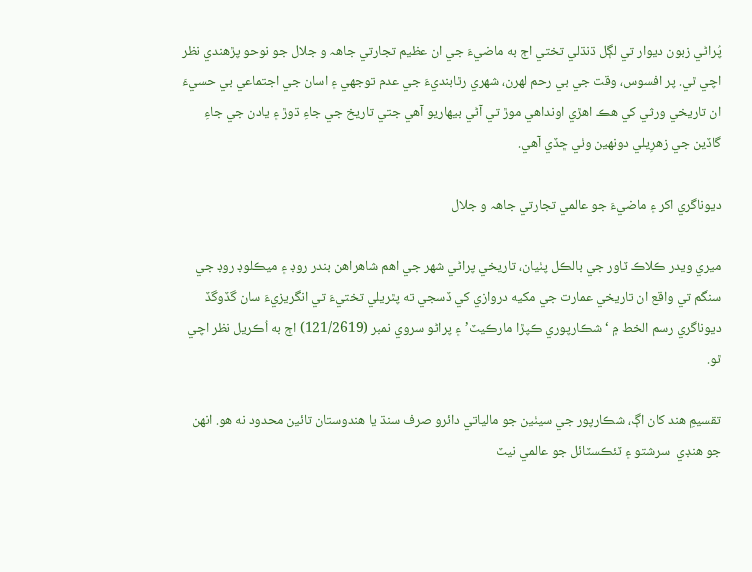پُراڻي زبون ديوار تي لڳل ڌنڌلي تختي اڄ به ماضيءَ جي ان عظيم تجارتي جاهہ و جلال جو نوحو پڙهندي نظر اچي ٿي. پر افسوس، وقت جي بي رحم لهرن، شھري رٿابنديءَ جي عدم توجهي ۽ اسان جي اجتماعي بي حسيءَ ان تاريخي ورثي کي هڪ اهڙي اونداهي موڙ تي آڻي بيهاريو آهي جتي تاريخ جي جاءِ ڌوڙ ۽ يادن جي جاءِ گاڏين جي زهرِيلي دونهين وٺي ڇڏي آهي.

ديوناگري اکر ۽ ماضيءَ جو عالمي تجارتي جاهہ و جلال

ميري ويدر ڪلاڪ ٽاور جي بالڪل پٺيان، تاريخي پراڻي شهر جي اهم شاهراهن بندر روڊ ۽ ميڪلوڊ روڊ جي سنگم تي واقع ان تاريخي عمارت جي مکيه دروازي کي ڏسجي ته پٿريلي تختيءَ تي انگريزيءَ سان گڏوگڏ ديوناگري رسم الخط ۾ ‘شڪارپوري ڪپڙا مارڪيٽ’ ۽ پراڻو سروي نمبر (121/2619) اڄ به اُڪريل نظر اچي ٿو.

تقسيمِ هند کان اڳ، شڪارپور جي سيٺين جو مالياتي دائرو صرف سنڌ يا هندوستان تائين محدود نه هو. انهن جو هنڊي  سرشتو ۽ ٽئڪسٽائل جو عالمي نيٽ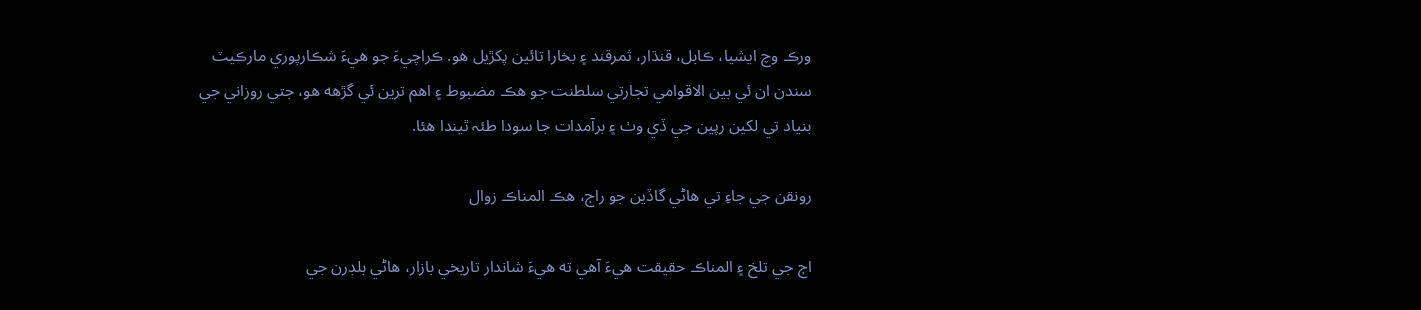ورڪ وچ ايشيا، ڪابل، قنڌار، ثمرقند ۽ بخارا تائين پکڙيل هو. ڪراچيءَ جو هيءَ شڪارپوري مارڪيٽ سندن ان ئي بين الاقوامي تجارتي سلطنت جو هڪ مضبوط ۽ اهم ترين ئي گڙهه هو، جتي روزاني جي بنياد تي لکين رپين جي ڏي وٺ ۽ برآمدات جا سودا طئہ ٿيندا هئا.

رونقن جي جاءِ تي هاڻي گاڏين جو راڄ، هڪ المناڪ زوال

اڄ جي تلخ ۽ المناڪ حقيقت هيءَ آهي ته هيءَ شاندار تاريخي بازار، هاڻي بلڊرن جي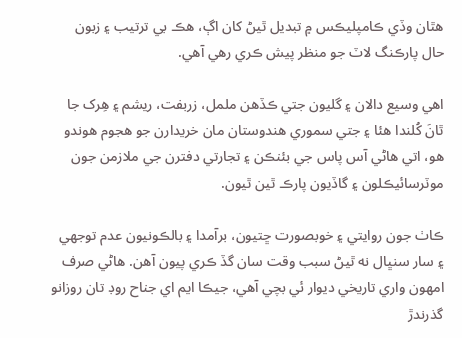هٿان وڏي ڪامپليڪس ۾ تبديل ٿيڻ کان اڳ، هڪ بي ترتيب ۽ زبون حال پارڪنگ لاٽ جو منظر پيش ڪري رهي آهي.

اهي وسيع دالان ۽ گليون جتي ڪڏهن ململ، زربفت، ريشم ۽ ھِرک جا ٿانَ کُلندا هئا ۽ جتي سموري هندوستان مان خريدارن جو هجوم هوندو هو، اتي هاڻي آس پاس جي بئنڪن ۽ تجارتي دفترن جي ملازمن جون موٽرسائيڪلون ۽ گاڏيون پارڪ ٿين ٿيون.

ڪاٺ جون روايتي ۽ خوبصورت ڇتيون، برآمدا ۽ بالڪونيون عدم توجهي ۽ سار سنڀال نه ٿيڻ سبب وقت سان گڏ ڪري پيون آهن. ھاڻي صرف امھون واري تاريخي ديوار ئي بچي آهي، جيڪا ايم اي جناح روڊ تان روزانو گذرندڙ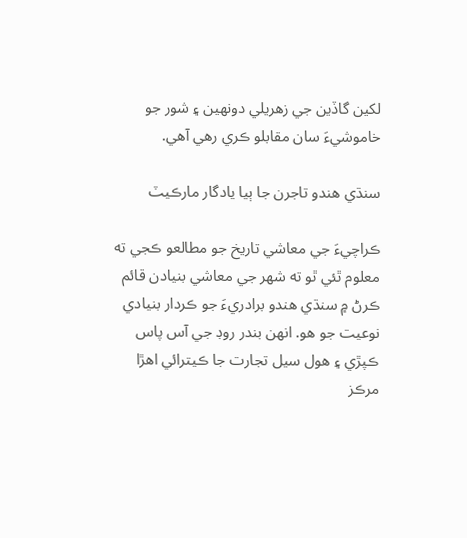لکين گاڏين جي زھريلي دونهين ۽ شور جو خاموشيءَ سان مقابلو ڪري رهي آهي.

سنڌي هندو تاجرن جا ٻيا يادگار مارڪيٽ

ڪراچيءَ جي معاشي تاريخ جو مطالعو ڪجي ته معلوم ٿئي ٿو ته شهر جي معاشي بنيادن قائم ڪرڻ ۾ سنڌي هندو برادريءَ جو ڪردار بنيادي نوعيت جو هو. انهن بندر روڊ جي آس پاس ڪپڙي ۽ هول سيل تجارت جا ڪيترائي اهڙا مرڪز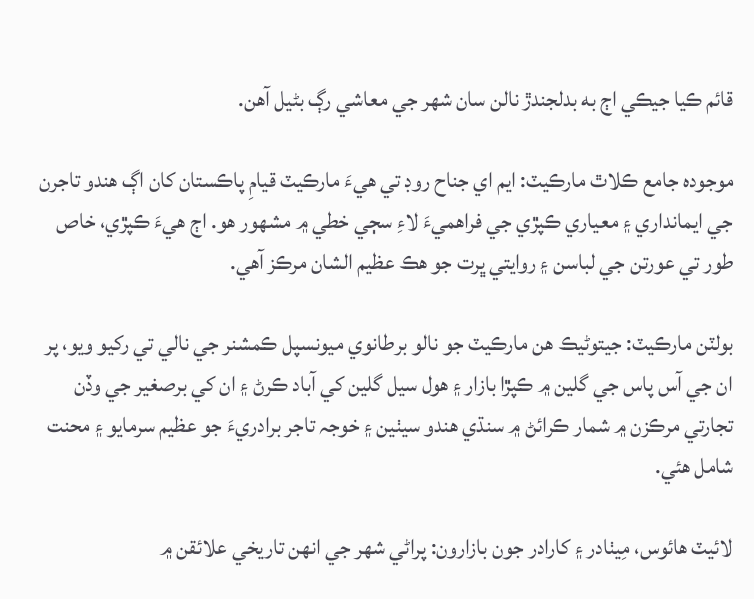قائم ڪيا جيڪي اڄ به بدلجندڙ نالن سان شهر جي معاشي رڳ بڻيل آهن.

موجوده جامع ڪلاٿ مارڪيٽ: ايم اي جناح روڊ تي هيءَ مارڪيٽ قيامِ پاڪستان کان اڳ هندو تاجرن جي ايمانداري ۽ معياري ڪپڙي جي فراھميءَ لاءِ سڄي خطي ۾ مشهور هو. اڄ هيءَ ڪپڙي، خاص طور تي عورتن جي لباسن ۽ روايتي ڀرت جو هڪ عظيم الشان مرڪز آهي.

بولٽن مارڪيٽ: جيتوڻيڪ هن مارڪيٽ جو نالو برطانوي ميونسپل ڪمشنر جي نالي تي رکيو ويو، پر ان جي آس پاس جي گلين ۾ ڪپڙا بازار ۽ هول سيل گلين کي آباد ڪرڻ ۽ ان کي برصغير جي وڏن تجارتي مرڪزن ۾ شمار ڪرائڻ ۾ سنڌي هندو سيٺين ۽ خوجہ تاجر برادريءَ جو عظيم سرمايو ۽ محنت شامل هئي.

لائيٽ هائوس، مِيٺادر ۽ کارادر جون بازارون: پراڻي شهر جي انهن تاريخي علائقن ۾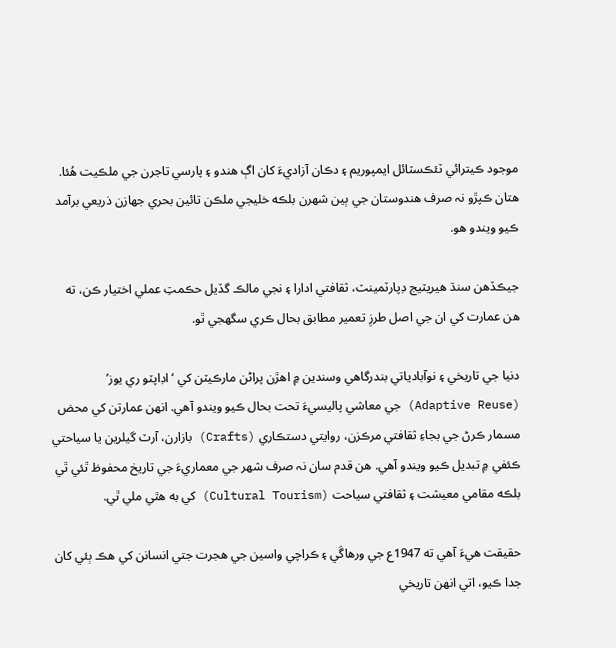موجود ڪيترائي ٽئڪسٽائل ايمپوريم ۽ دڪان آزاديءَ کان اڳ هندو ۽ پارسي تاجرن جي ملڪيت هُئا. هتان ڪپڙو نہ صرف هندوستان جي ٻين شهرن بلڪه خليجي ملڪن تائين بحري جهازن ذريعي برآمد ڪيو ويندو هو.

جيڪڏهن سنڌ هيريٽيج ڊپارٽمينٽ، ثقافتي ادارا ۽ نجي مالڪ گڏيل حڪمتِ عملي اختيار ڪن، ته هن عمارت کي ان جي اصل طرزِ تعمير مطابق بحال ڪري سگهجي ٿو.

دنيا جي تاريخي ۽ نوآبادياتي بندرگاهي وسندين ۾ اهڙن پراڻن مارڪيٽن کي ‘اڊاپٽو ري يوز’ (Adaptive Reuse) جي معاشي پاليسيءَ تحت بحال ڪيو ويندو آهي. انهن عمارتن کي محض مسمار ڪرڻ جي بجاءِ ثقافتي مرڪزن، روايتي دستڪاري (Crafts) بازارن، آرٽ گيلرين يا سياحتي ڪئفي ۾ تبديل ڪيو ويندو آهي. هن قدم سان نہ صرف شهر جي معماريءَ جي تاريخ محفوظ ٿئي ٿي بلڪه مقامي معيشت ۽ ثقافتي سياحت (Cultural Tourism) کي به ھٿي ملي ٿي.

حقيقت هيءَ آهي ته 1947ع جي ورھاڱي ۽ ڪراچي واسين جي هجرت جتي انسانن کي هڪ ٻئي کان جدا ڪيو، اتي انهن تاريخي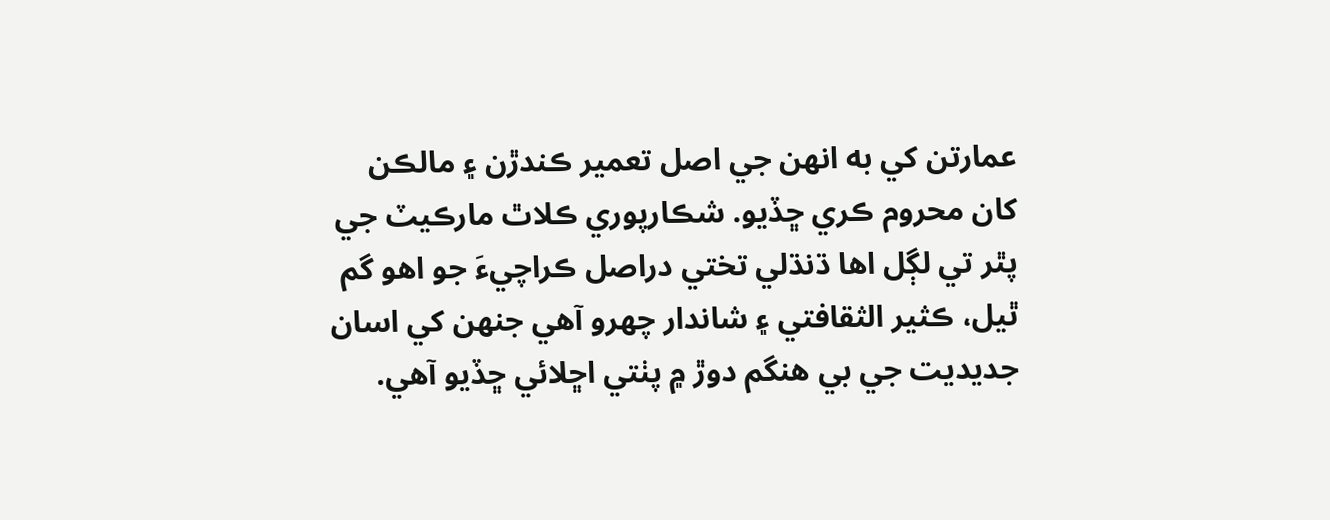عمارتن کي به انهن جي اصل تعمير ڪندڙن ۽ مالڪن کان محروم ڪري ڇڏيو. شڪارپوري ڪلاٿ مارڪيٽ جي پٿر تي لڳل اها ڌنڌلي تختي دراصل ڪراچيءَ جو اهو گم ٿيل، ڪثير الثقافتي ۽ شاندار چهرو آهي جنهن کي اسان جديديت جي بي هنگم دوڙ ۾ پٺتي اڇلائي ڇڏيو آهي.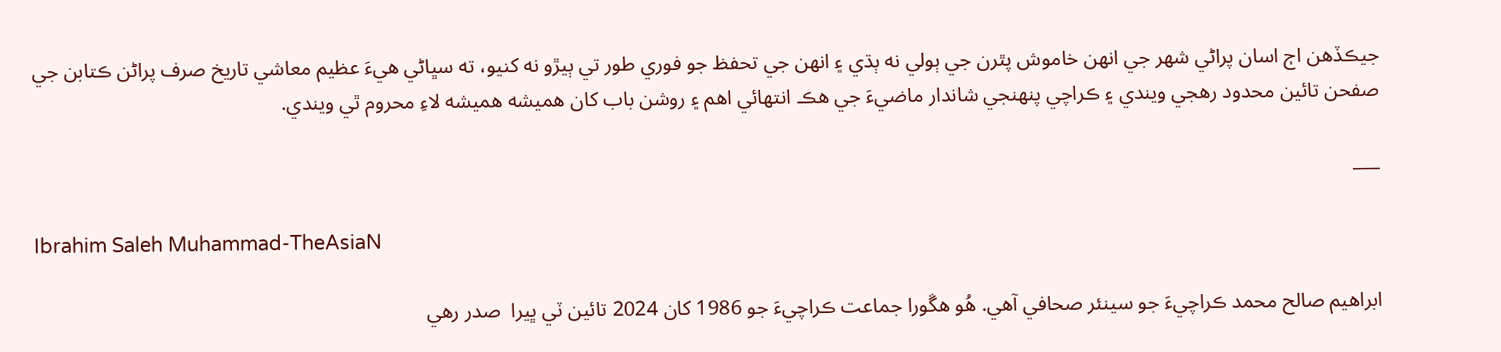جيڪڏهن اڄ اسان پراڻي شهر جي انهن خاموش پٿرن جي ٻولي نه ٻڌي ۽ انهن جي تحفظ جو فوري طور تي ٻيڙو نه کنيو، ته سڀاڻي هيءَ عظيم معاشي تاريخ صرف پراڻن ڪتابن جي صفحن تائين محدود رهجي ويندي ۽ ڪراچي پنهنجي شاندار ماضيءَ جي هڪ انتهائي اهم ۽ روشن باب کان هميشه هميشه لاءِ محروم ٿي ويندي.

___

Ibrahim Saleh Muhammad-TheAsiaN

ابراھيم صالح محمد ڪراچيءَ جو سينئر صحافي آھي. ھُو ھڱورا جماعت ڪراچيءَ جو 1986 کان 2024 تائين ٽي ڀيرا  صدر رھي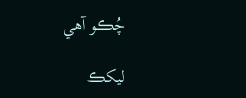چُڪو آھي

ليکڪ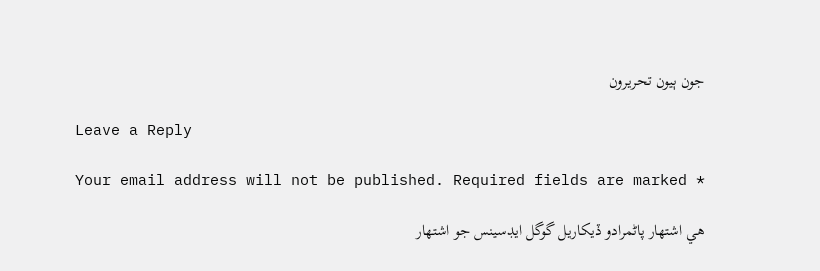جون ٻيون تحريرون

Leave a Reply

Your email address will not be published. Required fields are marked *

هي اشتهار پاڻمرادو ڏيکاريل گوگل ايڊسينس جو اشتهار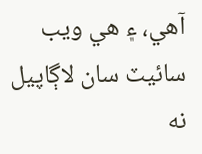آهي، ۽ هي ويب سائيٽ سان لاڳاپيل نه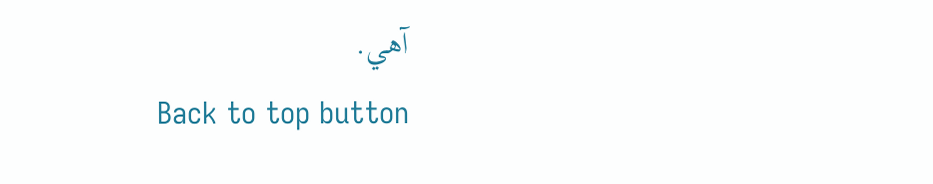آهي.
Back to top button